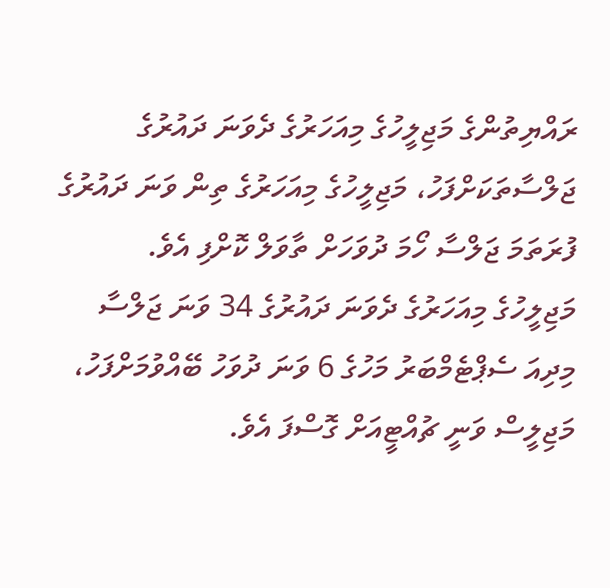ރައްޔިތުންގެ މަޖިލީހުގެ މިއަހަރުގެ ދެވަނަ ދައުރުގެ ޖަލްސާތަކަށްފަހު، މަޖިލީހުގެ މިއަހަރުގެ ތިން ވަނަ ދައުރުގެ ފުރަތަމަ ޖަލްސާ ހޯމަ ދުވަހަށް ތާވަލް ކޮށްފި އެވެ.
މަޖިލީހުގެ މިއަހަރުގެ ދެވަނަ ދައުރުގެ 34 ވަނަ ޖަލްސާ މިދިއަ ސެޕްޓެމްބަރު މަހުގެ 6 ވަނަ ދުވަހު ބޭއްވުމަށްފަހު، މަޖިލީސް ވަނީ ޗުއްޓީއަށް ގޮސްފަ އެވެ.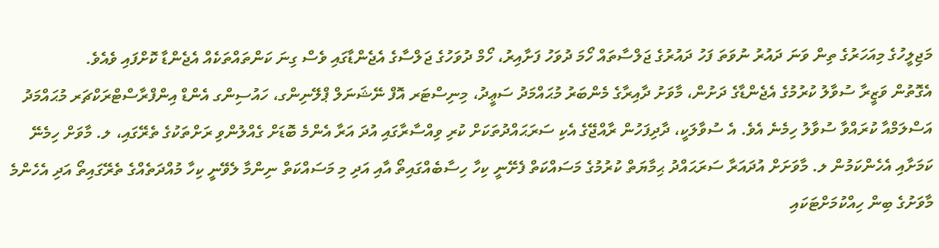މަޖިލީހުގެ މިއަހަރުގެ ތިން ވަނަ ދައުރު ނުވަތަ ފަހު ދައުރުގެ ޖަލްސާތައް ހޯމަ ދުވަހު ފަށާއިރު، ހޯމް ދުވަހުގެ ޖަލްސާގެ އެޖެންޑާގައި ވެސް ގިނަ ކަންތައްތަކެއް އެޖެންޑާ ކޮށްފައި ވެއެވެ.
އެގޮތުން ވަޒީރާ ސުވާލު ކުރުމުގެ އެޖެންޑާގެ ދަށުން، މާވަށު ދާއިރާގެ މެންބަރު މުޙައްމަދު ސަޢީދު، މިނިސްޓަރ އޮފް ނޭޝަނަލް ޕްލޭނިންގ، ހައުސިންގ އެންޑް އިންފްރާސްޓްރަކްޗަރ މުޙައްމަދު އަސްލަމްއާ ކުރައްވާ ސުވާލު ހިމެނެ އެވެ. އެ ސުވާލަކީ، ދާދިފަހުން ރާއްޖޭގެ އެކި ސަރަޙައްދުތަކަށް ކުރި ވިއްސާރާގައި އުދަ އަރާ އެންމެ ބޮޑަށް ގެއްލުންވި ރަށްތަކުގެ ތެރޭގައި، ލ. މާވަށް ހިމެނޭ ކަމަށާއި އެހެންކަމުން ލ. މާވަށަށް އުދައަރާ ސަރަޙައްދު ޙިމާޔަތް ކުރުމުގެ މަސައްކަތް ފެށޭނީ ކިހާ ހިސާބެއްގައިތޯ އާއި އަދި މި މަސައްކަތް ނިންމާ ލެވޭނީ ކިހާ މުއްދަތެއްގެ ތެރޭގައިތޯ އަދި އެހެންމެ މާވަށުގެ ބިން ހިއްކުމަށްޓަކައި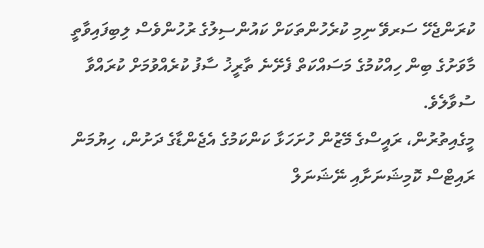ކުރަންޖެހޭ ސަރވޭ ނިމި ކުރެހުންތަކަށް ކައުންސިލުގެ ރުހުންވެސް ލިބިފައިވާތީ މާވަށުގެ ބިން ހިއްކުމުގެ މަސައްކަތް ފެށޭނެ ތާރީޚު ސާފު ކުރެއްވުމަށް ކުރައްވާ ސުވާލެވެ.
މީގެއިތުރުން، ރައީސްގެ މޭޒުން ހުށަހަޅާ ކަންކަމުގެ އެޖެންޑާގެ ދަށުން، ހިޔުމަން ރައިޓްސް ކޮމިޝަނަށާއި ނޭޝަނަލް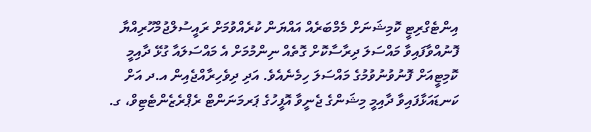އިންޓެގްރިޓީ ކޮމިޝަނަށް މެމްބަރެއް އައްޔަން ކުރެއްވުމަށް ރައީސުލްޖުމްހޫރިއްޔާ ފޮނުއްވާފައިވާ މައްސަލަ ދިރާސާކޮށް ގޮތެއް ނިންމުމަށް އެ މައްސަލައާ ގުޅޭ ދާއިމީ ކޮމިޓީއަށް ފޮނުވުނުވުމުގެ މައްސަލަ ހިމެނެއެވެ. އަދި ދިވެހިރާއްޖެއިން އ.ދ އަށް ކަނޑައަޅާފައިވާ ދާއިމީ މިޝަންގެ ޖެނީވާ އޮފީހުގެ ޕަރމަނަންޓް ރެޕްރެޒެންޓެޓިވް، ގ.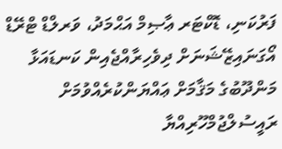ފަރުކަނި، ޑޮކްޓަރ ޢާޞިމް އަޙްމަދު، ވަރލްޑް ޓްރޭޑް އޯގަނައިޒޭޝަނަށް ދިވެހިރާއްޖެއިން ކަނޑައަޅާ މަންދޫބުގެ މަޤާމަށް ޢައްޔަންކުރެއްވުމަށް ރައީސުލްޖުމްހޫރިއްޔާ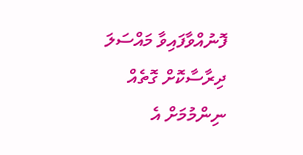ފޮނުއްވާފައިވާ މައްސަލަ ދިރާސާކޮށް ގޮތެއް ނިންމުމަށް އެ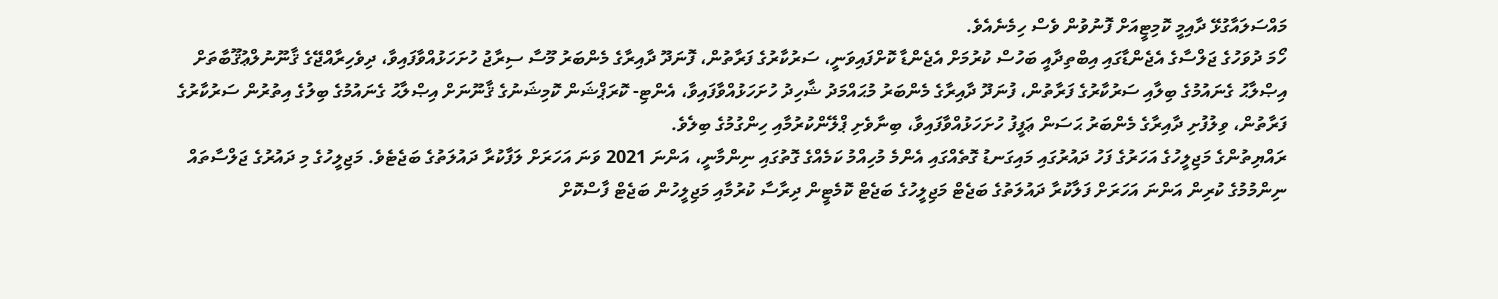މައްސަލައާގުޅޭ ދާއިމީ ކޮމިޓީއަށް ފޮނުވުން ވެސް ހިމެނެއެވެ.
ހޯމަ ދުވަހުގެ ޖަލްސާގެ އެޖެންޑާގައި އިބްތިދާއީ ބަހުސް ކުރުމަށް އެޖެންޑާ ކޮށްފައިވަނީ، ސަރުކާރުގެ ފަރާތުން، ފޮނަދޫ ދާއިރާގެ މެންބަރު މޫސާ ސިރާޖު ހުށަހަޅުއްވާފައިވާ، ދިވެހިރާއްޖޭގެ ޤާނޫނުލްޢުޤޫބާތަށް އިޞްލާޙު ގެނައުމުގެ ބިލާއި ސަރުކާރުގެ ފަރާތުން، ފުނަދޫ ދާއިރާގެ މެންބަރު މުޙައްމަދު ޝާހިދު ހުށަހަޅުއްވާފައިވާ، އެންޓި- ކޮރަޕްޝަން ކޮމިޝަނުގެ ޤާނޫނަށް އިޞްލާޙު ގެނައުމުގެ ބިލުގެ އިތުރުން ސަރުކާރުގެ ފަރާތުން، ވިލުފުށި ދާއިރާގެ މެންބަރު ޙަސަން ޢަފީފު ހުށަހަޅުއްވާފައިވާ، ބިނާވެށި ޕްލޭންކުރުމާއި ހިންގުމުގެ ބިލެވެ.
ރައްޔިތުންގެ މަޖިލީހުގެ އަހަރުގެ ފަހު ދައުރުގައި މައިގަނޑު ގޮތެއްގައި އެންމެ މުހިއްމު ކަމެއްގެ ގޮތުގައި ނިންމާނީ، އަންނަ 2021 ވަނަ އަހަރަށް ލަފާކުރާ ދައުލަތުގެ ބަޖެޓެވެ. މަޖިލީހުގެ މި ދައުރުގެ ޖަލްސާތައް ނިންމުމުގެ ކުރިން އަންނަ އަހަރަށް ފަލާކުރާ ދައުލަތުގެ ބަޖެޓް މަޖިލީހުގެ ބަޖެޓް ކޮމެޓީން ދިރާސާ ކުރުމާއި މަޖިލީހުން ބަޖެޓް ފާސްކޮށް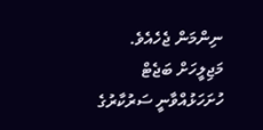ނިންމަން ޖެހެއެވެ.
މަޖިލީހަށް ބަޖެޓް ހުށަހަޅުއްވާނީ ސަރުކާރުގެ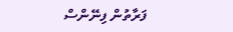ފަރާތުން ފިނޭންސް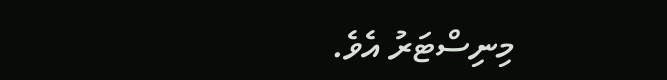މިނިސްޓަރު އެވެ.